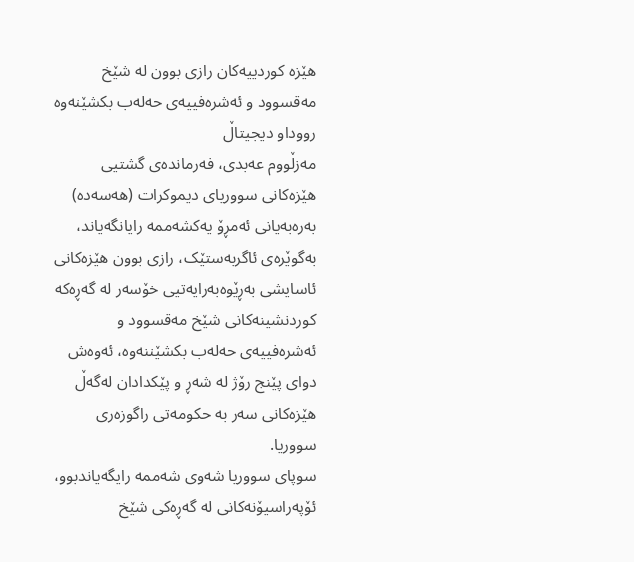هێزە کوردییەکان رازی بوون لە شێخ مەقسوود و ئەشرەفییەی حەلەب بکشێنەوە
رووداو دیجیتاڵ
مەزڵووم عەبدی، فەرماندەی گشتیی هێزەکانی سووریای دیموکرات (هەسەدە) بەرەبەیانی ئەمڕۆ یەکشەممە رایانگەیاند، بەگوێرەی ئاگربەستێک، رازی بوون هێزەکانی ئاسایشی بەڕێوەبەرایەتیی خۆسەر لە گەڕەکە کوردنشینەکانی شێخ مەقسوود و ئەشرەفییەی حەلەب بکشێننەوە، ئەوەش دوای پێنج رۆژ لە شەڕ و پێکدادان لەگەڵ هێزەکانی سەر بە حکومەتی راگوزەری سووریا.
سوپای سووریا شەوی شەممە رایگەیاندبوو، ئۆپەراسیۆنەکانی لە گەڕەکی شێخ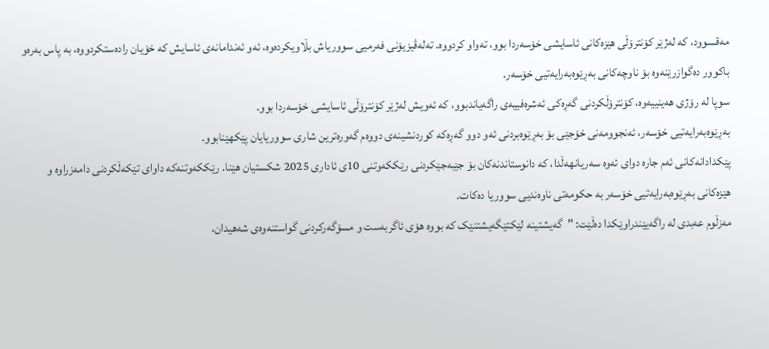مەقسوود، کە لەژێر کۆنترۆڵی هێزەکانی ئاسایشی خۆسەردا بوو، تەواو کردووە. تەلەڤیزیۆنی فەرمیی سووریاش بڵاویکردەوە، ئەو ئەندامانەی ئاسایش کە خۆیان رادەستکردووە، بە پاس بەرەو باکوور دەگوازرێنەوە بۆ ناوچەکانی بەڕێوەبەرایەتیی خۆسەر.
سوپا لە رۆژی هەینییەوە، کۆنترۆڵکردنی گەڕەکی ئەشرەفییەی راگەیاندبوو، کە ئەویش لەژێر کۆنترۆڵی ئاسایشی خۆسەردا بوو.
بەڕێوەبەرایەتیی خۆسەر، ئەنجوومەنی خۆجێی بۆ بەڕێوەبردنی ئەو دوو گەڕەکە کوردنشینەی دووەم گەورەترین شاری سووریایان پێکهێنابوو.
پێکدادانەکانی ئەم جارە دوای ئەوە سەریانهەڵدا، کە دانوستاندنەکان بۆ جێبەجێکردنی رێککەوتنی 10ی ئاداری 2025 شکستیان هێنا. رێککەوتنەکە داوای تێکەڵکردنی دامەزراوە و هێزەکانی بەڕێوەبەرایەتیی خۆسەر بە حکومەتی ناوەندیی سووریا دەکات.
مەزڵوم عەبدی لە راگەیێندراوێکدا دەڵێت: "گەیشتینە لێکتێگەیشتنێک کە بووە هۆی ئاگربەست و مسۆگەرکردنی گواستنەوەی شەهیدان،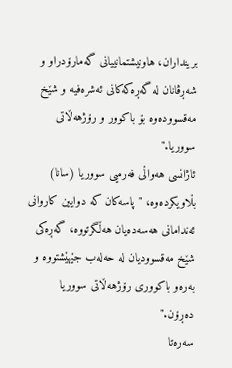برینداران، هاونیشتمانییانی گەمارۆدراو و شەڕڤانان لە گەڕەکەکانی ئەشرەفیە و شێخ مەقسوودەوە بۆ باکوور و رۆژهەڵاتی سووریا."
ئاژانسى هەواڵى فەرمیی سووریا (سانا) بڵاویکردەوە، "پاسەکان کە دوایین کاروانی ئەندامانی هەسەدەیان هەڵگرتووە، گەڕەکی شێخ مەقسوودیان لە حەلەب جێهێشتووە و بەرەو باکووری رۆژهەڵاتی سووریا دەڕۆن."
سەرەتا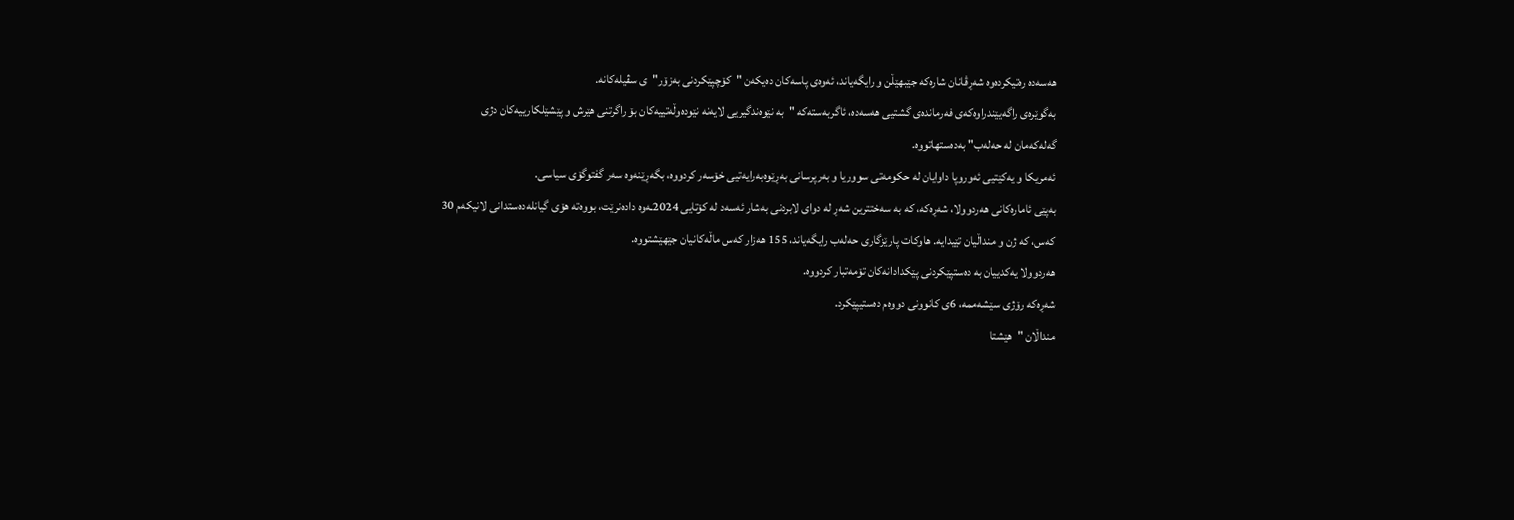هەسەدە رەتیکردەوە شەڕڤانان شارەکە جێبهێڵن و رایگەیاند، ئەوەی پاسەکان دەیکەن "کۆچپێکردنی بەزۆر"ی سڤیلەکانە.
بەگوێرەی راگەیێندراوەکەی فەرماندەی گشتیی هەسەدە، ئاگربەستەکە "بە نێوەندگیریی لایەنە نێودەوڵەتییەکان بۆ راگرتنی هێرش و پێشێلکارییەکان دژی گەلەکەمان لە حەلەب" بەدەستهاتووە.
ئەمریکا و یەکێتیی ئەوروپا داوایان لە حکومەتی سووریا و بەرپرسانی بەڕێوەبەرایەتیی خۆسەر کردووە، بگەڕێنەوە سەر گفتوگۆی سیاسی.
بەپێی ئامارەکانی هەردوولا، شەڕەکە، کە بە سەختترین شەڕ لە دوای لابردنی بەشار ئەسەد لە کۆتایی 2024ـەوە دادەنرێت، بووەتە هۆی گیانلەدەستدانی لانیکەم 30 کەس، کە ژن و منداڵیان تێیدایە. هاوکات پارێزگاری حەلەب رایگەیاند، 155 هەزار کەس ماڵەکانیان جێهێشتووە.
هەردوولا یەکدییان بە دەستپێکردنی پێکدادانەکان تۆمەتبار کردووە.
شەڕەکە رۆژی سێشەممە، 6ی کانوونی دووەم دەستیپێکرد.
منداڵان "هێشتا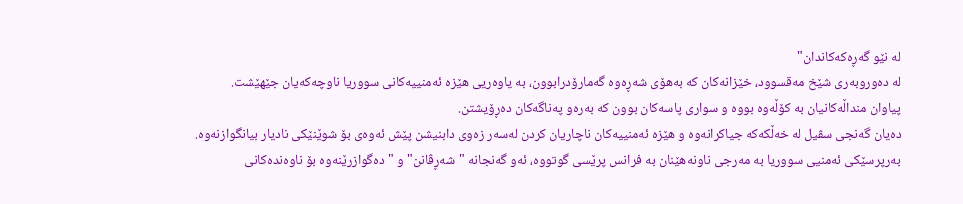لە نێو گەڕەکەکاندان"
لە دەوروبەری شێخ مەقسوود، خێزانەکان کە بەهۆی شەڕەوە گەمارۆدرابوون، بە یاوەریی هێزە ئەمنییەکانی سووریا ناوچەکەیان جێهێشت.
پیاوان منداڵەکانیان بە کۆڵەوە بووە و سواری پاسەکان بوون کە بەرەو پەناگەکان دەڕۆیشتن.
دەیان گەنجی سڤیل لە خەڵکەکە جیاکرانەوە و هێزە ئەمنییەکان ناچاریان کردن لەسەر زەوی دابنیشن پێش ئەوەی بۆ شوێنێکی نادیار بیانگوازنەوە.
بەرپرسێکی ئەمنیی سووریا بە مەرجی ناونەهێنان بە فرانس پرێسی گوتووە، ئەو گەنجانە "شەڕڤانن" و "دەگوازرێنەوە بۆ ناوەندەکانی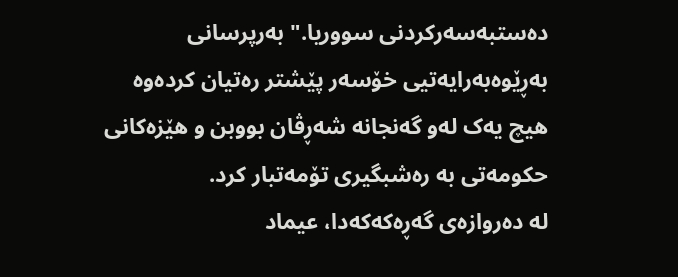دەستبەسەرکردنی سووریا." بەرپرسانی بەڕێوەبەرایەتیی خۆسەر پێشتر رەتیان کردەوە هیچ یەک لەو گەنجانە شەڕڤان بووبن و هێزەکانی حکومەتی بە رەشبگیری تۆمەتبار کرد.
لە دەروازەی گەڕەکەکەدا، عیماد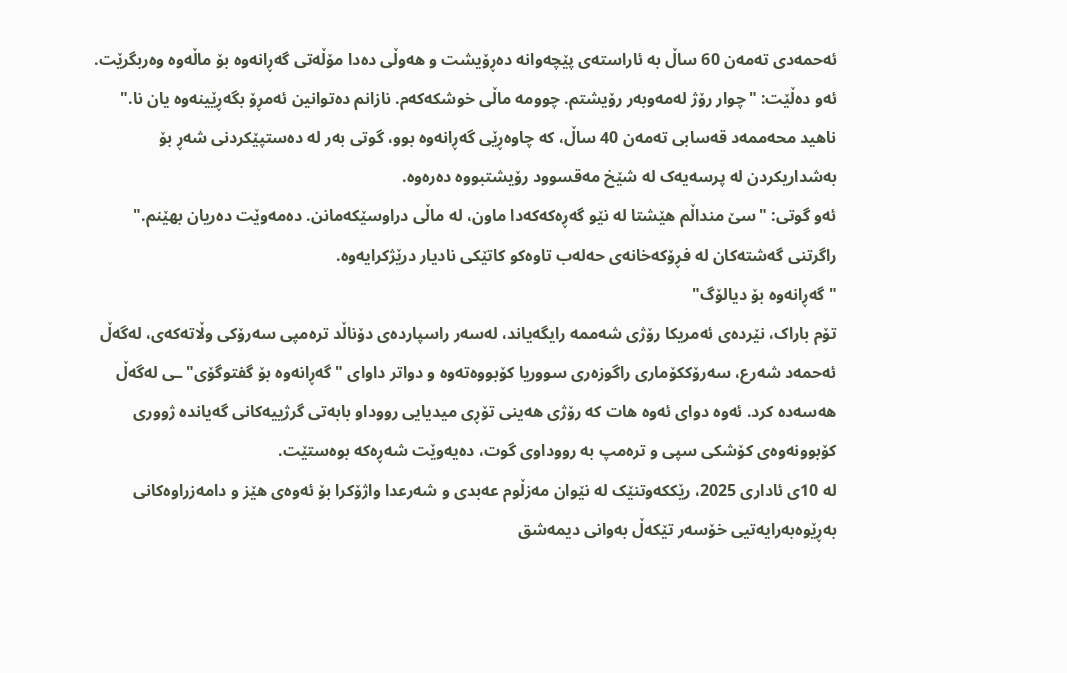ئەحمەدی تەمەن 60 ساڵ بە ئاراستەی پێچەوانە دەڕۆیشت و هەوڵی دەدا مۆڵەتی گەڕانەوە بۆ ماڵەوە وەربگرێت.
ئەو دەڵێت: "چوار رۆژ لەمەوبەر رۆیشتم. چوومە ماڵی خوشکەکەم. نازانم دەتوانین ئەمڕۆ بگەڕێینەوە یان نا."
ناهید محەممەد قەسابی تەمەن 40 ساڵ، کە چاوەڕێی گەڕانەوە بوو، گوتی بەر لە دەستپێکردنی شەڕ بۆ بەشداریکردن لە پرسەیەک لە شێخ مەقسوود رۆیشتبووە دەرەوە.
ئەو گوتی: "سێ منداڵم هێشتا لە نێو گەڕەکەکەدا ماون، لە ماڵی دراوسێکەمانن. دەمەوێت دەریان بهێنم."
راگرتنی گەشتەکان لە فڕۆکەخانەی حەلەب تاوەکو کاتێکی نادیار درێژکرایەوە.
"گەڕانەوە بۆ دیالۆگ"
تۆم باراک، نێردەی ئەمریکا رۆژی شەممە رایگەیاند، لەسەر راسپاردەی دۆناڵد ترەمپی سەرۆکی وڵاتەکەی، لەگەڵ ئەحمەد شەرع، سەرۆککۆماری راگوزەری سووریا کۆبووەتەوە و دواتر داوای "گەڕانەوە بۆ گفتوگۆی"ـی لەگەڵ هەسەدە کرد. ئەوە دوای ئەوە هات کە رۆژی هەینی تۆڕی میدیایی رووداو بابەتی گرژییەکانی گەیاندە ژووری کۆبوونەوەی کۆشکی سپی و ترەمپ بە رووداوی گوت، دەیەوێت شەڕەکە بوەستێت.
لە 10ی ئاداری 2025، رێککەوتنێک لە نێوان مەزڵوم عەبدی و شەرعدا واژۆکرا بۆ ئەوەی هێز و دامەزراوەکانی بەڕێوەبەرایەتیی خۆسەر تێکەڵ بەوانی دیمەشق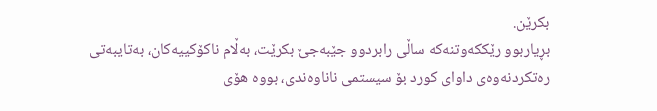بکرێن.
بڕیاربوو رێککەوتنەکە ساڵی رابردوو جێبەجێ بکرێت، بەڵام ناکۆکییەکان، بەتایبەتی رەتکردنەوەی داوای کورد بۆ سیستمی ناناوەندی، بووە هۆی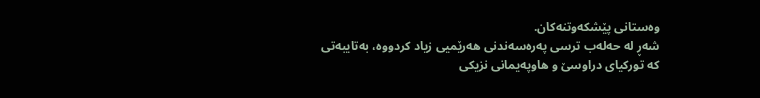وەستانی پێشکەوتنەکان.
شەڕ لە حەلەب ترسی پەرەسەندنی هەرێمیی زیاد کردووە، بەتایبەتی کە تورکیای دراوسێ و هاوپەیمانی نزیکی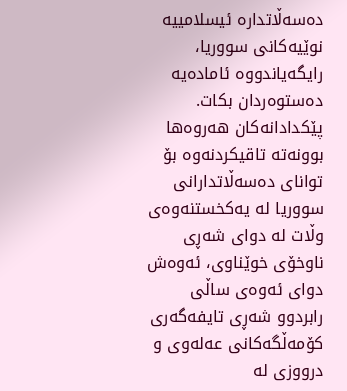دەسەڵاتدارە ئیسلامییە نوێیەکانی سووریا، رایگەیاندووە ئامادەیە دەستوەردان بکات.
پێکدادانەکان هەروەها بوونەتە تاقیکردنەوە بۆ توانای دەسەڵاتدارانی سووریا لە یەکخستنەوەی وڵات لە دوای شەڕی ناوخۆی خوێناوی، ئەوەش دوای ئەوەی ساڵی رابردوو شەڕی تایفەگەری کۆمەڵگەکانی عەلەوی و درووزی لە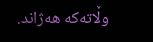وڵاتەکە هەژاند.